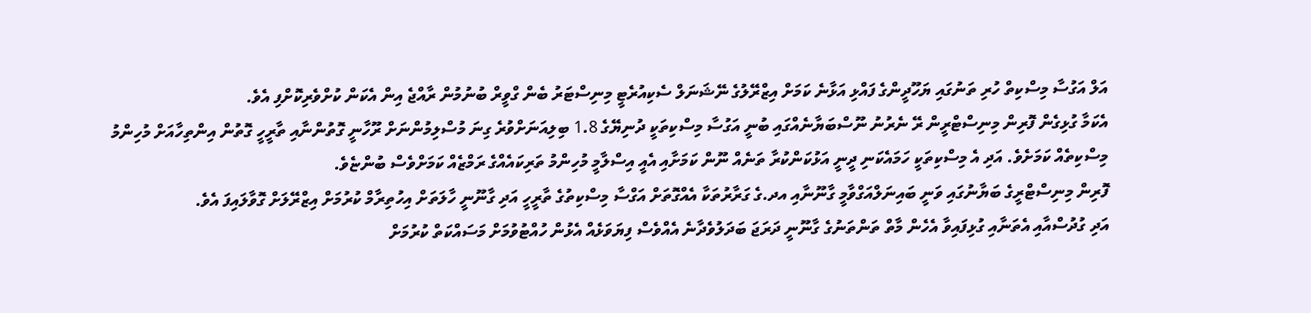އަލް އަގުސާ މިސްކިތް ހުރި ތަނުގައި ޔަހޫދީންގެ ފައްޅި އަޅާނެ ކަމަށް އިޒްރޭލުގެ ނޭޝަނަލް ސެކިއުރެޓީ މިނިސްޓަރު ބެން ގްވީރް ބުނުމުން ރާއްޖެ އިން އެކަން ކުށްވެރިކޮށްފި އެވެ.
އެކަމާ ގުޅިގެން ފޮރިން މިނިސްޓްރީން ރޭ ނެރުނު ނޫސްބަޔާނެއްގައި ބުނީ އަގުސާ މިސްކިތަކީ ދުނިޔޭގެ 1.8 ބިލިއަނަށްވުރެ ގިނަ މުސްލިމުންނަށް ރޫހާނީ ގޮތުންނާއި ތާރީހީ ގޮތުން އިންތިހާއަށް މުހިންމު މިސްކިތެއް ކަމަށެވެ. އަދި އެ މިސްކިތަކީ ހަމައެކަނި ދީނީ އަޅުކަންކުރާ ތަނެއް ނޫން ކަމަށާއި އެއީ އިސްލާމީ މުހިންމު ތަރިކައެއްގެ ރަމްޒެއް ކަމަށްވެސް ބުންޏެވެ.
ފޮރިން މިނިސްޓްރީގެ ބަޔާނުގައި ވަނީ ބައިނަލްއަގްވާމީ ގާނޫނާއި އދ.ގެ ގަރާރުތަކާ އެއްގޮތަށް އަގްސާ މިސްކިތުގެ ތާރީހީ އަދި ގާނޫނީ ހާލަތަށް އިހުތިރާމް ކުރުމަށް އިޒްރޭލަށް ގޮވާލައިފަ އެވެ.
އަދި ގުދުސްއާއި އެތަނާއި ގުޅިފައިވާ އެހެން މާތް ތަންތަނުގެ ގާނޫނީ ދަރަޖަ ބަދަލުވެދާނެ އެއްވެސް ފިޔަވަޅެއް އެޅުން ހުއްޓުވުމަށް މަސައްކަތް ކުރުމަށް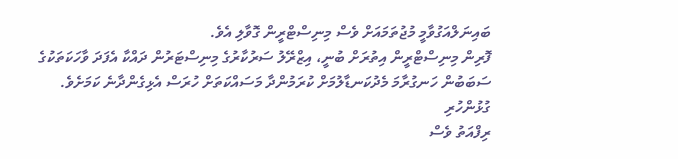ބައިނަލްއަގުވާމީ މުޖުތަމައަށް ވެސް މިނިސްޓްރީން ގޮވާލި އެވެ.
ފޮރިން މިނިސްޓްރީން އިތުރަށް ބުނީ، އިޒްރޭލު ސަރުކާރުގެ މިނިސްޓަރުން ދައްކާ އެފަދަ ވާހަކަތަކުގެ ސަބަބުން ހަނގުރާމަ މެދުކަނޑާލުމަށް ކުރަމުންދާ މަސައްކަތަށް ހުރަސް އެޅިގެންދާނެ ކަމަށެވެ.
ގުޅުންހުރި
ރިފްއަތު ވެސް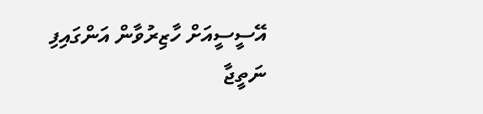އޭސީސީއަށް ހާޒިރުވާން އަންގައިފި
ނަތީޖާ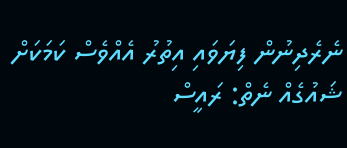ނެރެދިނުން ފިޔަވައި އިތުރު އެއްވެސް ކަމަކަށް ޝައުގެއް ނެތް: ރައީސް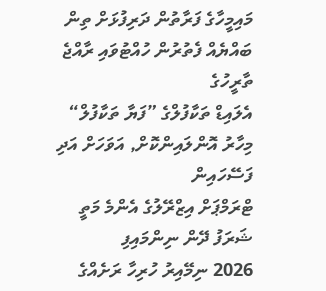މައިމީހާގެ ފަރާތުން ދަރިފުޅަށް ތިން ބައްޔެއް ފެތުރުން ހުއްޓުވައި ރާއްޖެ ތާރީހުގެ
އެލައިޑް ތަކާފުލްގެ ”ފަޔާ ތަކާފުލް“ މިހާރު އޮންލައިންކޮށް, އަވަހަށް އަދި ފަސޭހައިން
ޓްރަމްޕަށް އިޒްރޭލުގެ އެންމެ މަތީ ޝަރަފު ދޭން ނިންމައިފި
2026 ނިމޭއިރު ހުރިހާ ރަށެއްގެ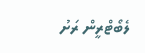ލެބޯޓްރީން ރަށު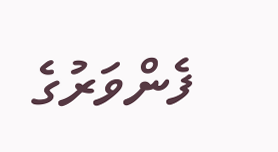ފެންވަރުގެ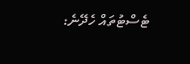ޓެސްޓުތައް ހެދޭނެ: